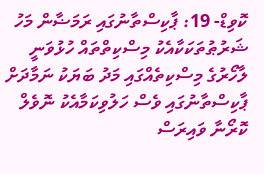ކޮވިޑް- 19: ޕާކިސްތާނުގައި ރަމަޟާން މަހު ޝަރުޠުތަކަކާއެކު މިސްކިތްތައް ހުޅުވަނީ
ލާހޯރުގެ މިސްކިތެއްގައި މަދު ބަޔަކު ނަމާދަށް
ޕާކިސްތާނުގައި ވެސް ހަލުވިކަމާއެކު ނޮވެލް ކޮރޯނާ ވައިރަސް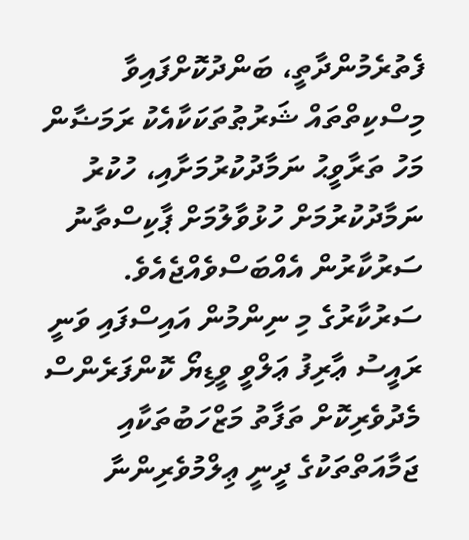ފެތުރެމުންދާތީ، ބަންދުކޮށްފައިވާ މިސްކިތްތައް ޝަރުޠުތަކަކާއެކު ރަމަޟާން މަހު ތަރާވީޙު ނަމާދުކުރުމަށާއި، ހުކުރު ނަމާދުކުރުމަށް ހުޅުވާލުމަށް ޕާކިސްތާނު ސަރުކާރުން އެއްބަސްވެއްޖެއެވެ.
ސަރުކާރުގެ މި ނިންމުން އައިސްފައި ވަނީ ރައީސު ޢާރިފު ޢަލްވީ ވީޑިޔޯ ކޮންފަރެންސް މެދުވެރިކޮށް ތަފާތު މަޒްހަބުތަކާއި ޖަމާއަތްތަކުގެ ދީނީ ޢިލްމުވެރިންނާ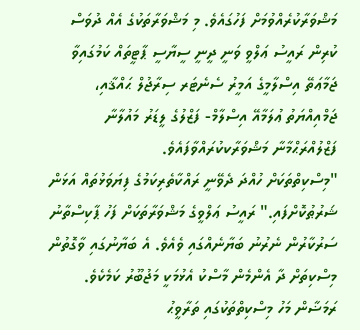މަޝްވަރާކުރެއްވުމަށް ފަހުގައެވެ. މި މަޝްވަރާތަކުގެ އެއް ދުވަސް ކުރިން ރައީސު ޢަލްވީ ވަނީ ދީނީ ސީޔާސީ ޕާޓީތައް ކަމުގައިވާ ޖަމާޢަތޭ އިސްލާމީގެ އަމީރު ސެނެޓަރ ސިރާޖުލް ޙައްޤާއި، ޖަމްއިއްޔަތު ޢުލަމާއޭ އިސްލާމް- ފަޒްލުގެ ލީޑަރު މައުލާނާ ފަޒްލުއްރަޙްމާނާ މަޝްވަރާކކުރައްވާފައެވެ.
"މިސްކިތްތަކަށް ހުއްދަ ދެވޭނީ ރައްކާތެރިކަމުގެ ފިޔަވަޅުތައް އަޅަން ޝަރުޠުކޮށްފައި." ރައީސު ޢަލްވީގެ މަޝްވަރާތަކަށް ފަހު ޕާކިސްތާނު ސަރުކާރުން ނެރުނު ބަޔާނެއްގައި ވެއެވެ. އެ ބަޔާނުގައި ވާގޮތުން މިސްކިތަށް ދާ އެންމެން މާސްކު އެޅުމަކީ މަޖުބޫރު ކަމެކެވެ.
ރަމަޟާން މަހު މިސްކިތްތަކުގައި ތަރާވީޙު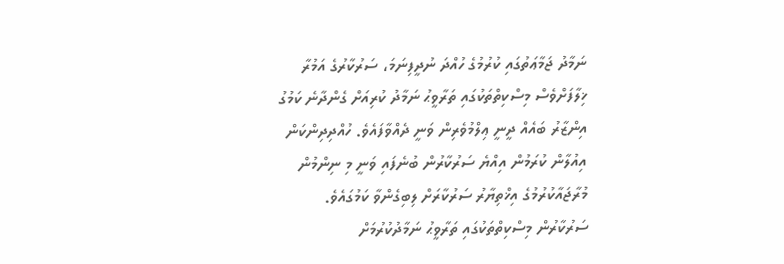ނަމާދު ޖަމާޢަތުގައި ކުރުމުގެ ހުއްދަ ނުދީފިނަމަ، ސަރުކާރުގެ އަމުރާ ޚިލާފަށްވެސް މިސްކިތްތަކުގައި ތަރާވީޙު ނަމާދު ކުރިއަށް ގެންދާނެ ކަމުގު އިންޒާރު ބައެއް ދީނީ ޢިލްމުވެރިން ވަނީ ދެއްވާފައެވެ. ހުއްދިދިންކަން އިއުލާން ކުރަމުން އިއްޔެ ސަރުކާރުން ބުނެފައި ވަނީ މި ނިންމުން މުރާޖައާކުރުމުގެ އިޚްތިޔާރު ސަރުކާރަށް ލިބިގެންވާ ކަމުގައެވެ.
ސަރުކާރުން މިސްކިތްތަކުގައި ތަރާވީޙު ނަމާދުކުރުމަށް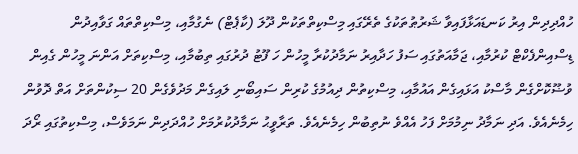ހުއްދިދިން އިރު ކަނޑައަޅާފައިވާ ޝަރުޠުތަކުގެ ތެރޭގައި މިސްކިތްތަކުން ދޫލަ (ކާޕެޓް) ނެގުމާއި، މިސްކިތްތައް ގަވާއިދުން ޑިސްއިންފެކްޓް ކުރުމާއި، ޖަމާއަތުގައި ސަފު ހަދާއިރު ނަމާދުކުރާ މީހުން ހަ ފޫޓު ދުރުގައި ތިބުމާއި، މިސްކިތަށް އަންނަ މީހުން ގެއިން ވުޟޫކޮށްގެން މާސްކު އަޅައިގެން އައުމާއި، މިސްކިތުން ދިއުމުގެ ކުރިން ސައިބޯނި ލައިގެން މަދުވެގެން 20 ސިކުންތަށް އަތް ދޮވުން ހިމެނެއެވެ. އަދި ނަމާދު ނިމުމަށް ފަހު އެއްވެ ނުތިބުން ހިމެނެއެވެ. ތަރާވީޙު ނަމާދުކުރުމަށް ހުއްދަދިން ނަމަވެސް، މިސްކިތުގައި ރޯދަ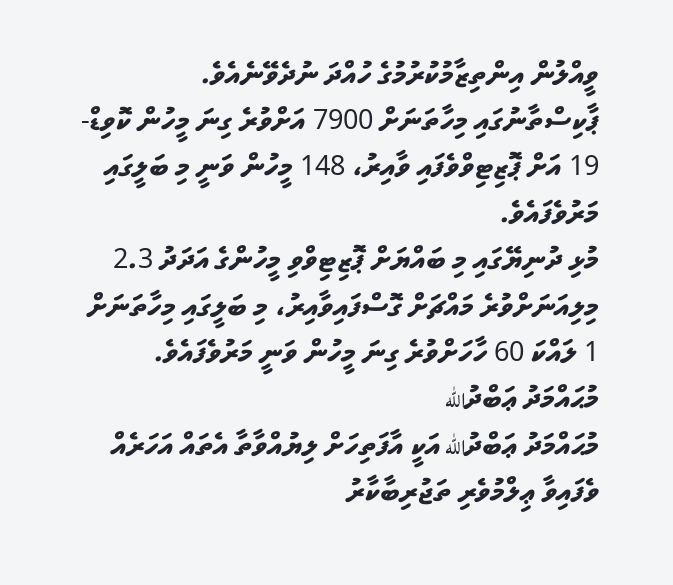ވީއްލުން އިންތިޒާމުކުރުމުގެ ހުއްދަ ނުދެވޭނެއެވެ.
ޕާކިސްތާނުގައި މިހާތަނަށް 7900 އަށްވުރެ ގިނަ މީހުން ކޮވިޑް- 19 އަށް ޕޮޒިޓިވްވެފައި ވާއިރު، 148 މީހުން ވަނީ މި ބަލީގައި މަރުވެފައެވެ.
މުޅި ދުނިޔޭގައި މި ބައްޔަށް ޕޮޒިޓިވްވި މީހުންގެ އަދަދު 2.3 މިލިއަނަށްވުރެ މައްޗަށް ގޮސްފައިވާއިރު، މި ބަލީގައި މިހާތަނަށް 1 ލައްކަ 60 ހާހަށްވުރެ ގިނަ މީހުން ވަނީ މަރުވެފައެވެ.
މުޙައްމަދު ޢަބްދުالله
މުޙައްމަދު ޢަބްދުالله އަކީ އާފަތިހަށް ލިޔުއްވާތާ އެތައް އަހަރެއް ވެފައިވާ ޢިލްމުވެރި ތަޖުރިބާކާރު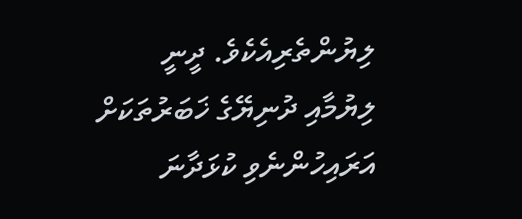ލިޔުންތެރިއެކެވެ. ދީނީ ލިޔުމާއި ދުނިޔޭގެ ޚަބަރުތަކަށް އަރައިހުންނެވި ކުޅަދާނަ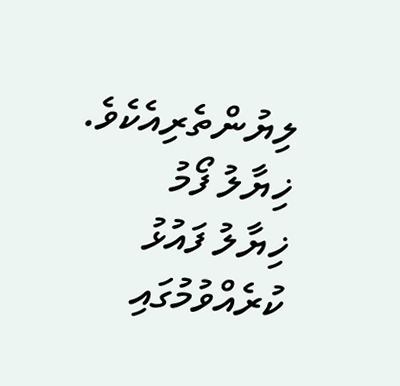ލިޔުންތެރިއެކެވެ.
ޚިޔާލު ފޯމު
ޚިޔާލު ފައުޅު ކުރެއްވުމުގައި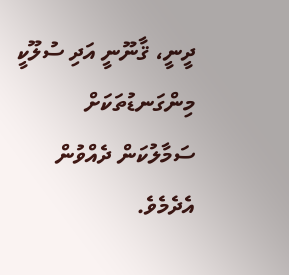ދީނީ، ޤާނޫނީ އަދި ސުލޫކީ މިންގަނޑުތަކަށް ސަމާލުކަން ދެއްވުން އެދެމެވެ.